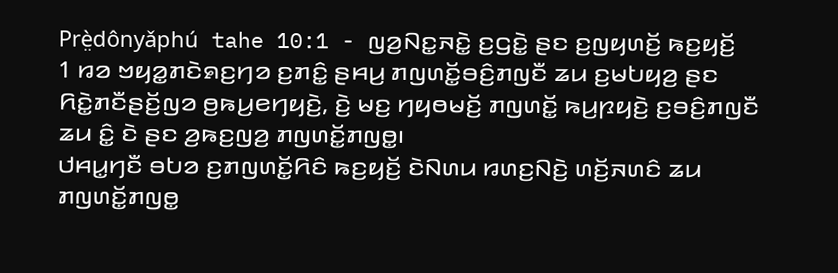Prè̤dônyǎphú tahe 10:1 - ꤜꤤ꤬ꤡꤢ꤭ꤏꤢꤧ꤭ ꤢ꤬ꤞꤢꤧ꤭ ꤔꤢ ꤢ꤬ꤜꤟꤛꤢꤩ꤬ ꤒꤢ꤬ꤟꤢꤩ꤬
1 ꤙꤤ ꤠꤟꤤ꤭ꤊꤢꤧꤎꤢ꤬ꤚꤤ ꤢ꤬ꤊꤢꤨ꤭ ꤔꤌꤣ꤬ ꤊꤜꤛꤢꤩ꤭ꤋꤢꤨ꤬ꤊꤜꤢꤪ ꤘꤣ ꤢ꤬ꤗꤝꤟꤤ꤬ ꤔꤢ ꤖꤢꤧ꤭ꤊꤢꤪꤔꤢꤩ꤬ꤜꤤ ꤥ꤬ꤒꤣ꤬ꤕꤚꤟꤢꤧ꤬, ꤢꤧ꤬ ꤗꤢ꤬ ꤚꤟꤥꤗꤢꤩ꤬ ꤊꤜꤛꤢꤩ꤭ ꤒꤣ꤬ꤐꤟꤢꤧ꤬ ꤢ꤬ꤋꤢꤨ꤬ꤊꤜꤢꤪ ꤘꤣ ꤢꤨ꤭ ꤢꤧ ꤔꤢ ꤤ꤬ꤒꤢ꤬ꤜꤤ꤬ ꤊꤜꤛꤢꤩ꤭ꤊꤜꤥ꤭꤯
ꤓꤌꤣ꤭ꤚꤢꤪ ꤋꤝꤤ ꤢ꤬ꤊꤜꤛꤢꤩ꤭ꤖꤢꤨ ꤒꤢ꤬ꤟꤢꤩ꤬ ꤢꤧꤡꤛꤣ ꤙꤛꤢ꤬ꤡꤢꤧ꤬ ꤛꤢꤩ꤬ꤏꤛꤢꤨ ꤘꤣ ꤊꤜꤛꤢꤩ꤭ꤊꤜꤥ꤭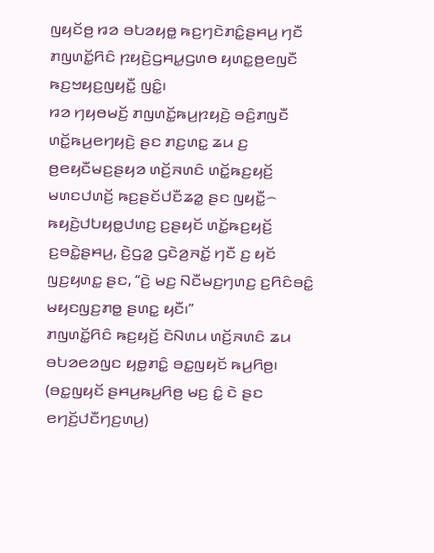ꤜꤟꤢꤩꤥ꤬ ꤙꤤ ꤋꤝꤤꤟꤥ꤭ ꤒꤢ꤬ꤚꤢꤧꤊꤢꤨ꤭ꤔꤌꤣ꤬ ꤚꤢꤪ ꤊꤜꤛꤢꤩ꤭ꤖꤢꤨ ꤐꤟꤢꤧ꤬ꤞꤌꤣ꤭ꤞꤛꤥ ꤟꤛꤢ꤭ꤥ꤬ꤕꤜꤢꤪ ꤒꤢ꤬ꤠꤟꤢ꤬ꤜꤟꤢꤪ꤭ ꤜꤢꤨ꤭꤯
ꤙꤤ ꤚꤟꤥꤗꤢꤩ꤬ ꤊꤜꤛꤢꤩ꤭ꤒꤣ꤬ꤐꤟꤢꤧ꤬ ꤋꤢꤨ꤬ꤊꤜꤢꤪ ꤛꤢꤩ꤭ꤒꤣ꤬ꤕꤚꤟꤢꤧ꤬ ꤔꤢ ꤊꤢ꤬ꤛꤢ꤭ ꤘꤣ ꤢ꤬ ꤥ꤬ꤕꤟꤢꤪꤗꤢ꤬ꤔꤟꤤ ꤛꤢꤩ꤬ꤏꤛꤢꤨ ꤛꤢꤩ꤭ꤒꤢ꤬ꤟꤢꤩ꤬ ꤗꤛꤢꤓꤛꤢꤩ꤬ ꤒꤢ꤬ꤔꤢꤩꤓꤢꤪꤘꤤ꤭ ꤔꤢ ꤜꤟꤢꤪ꤭꤮ ꤒꤟꤢꤧ꤬ꤓꤝꤟꤥ꤭ꤓꤛꤢ꤬ ꤢ꤬ꤔꤟꤢꤩ ꤛꤢꤩ꤭ꤒꤢ꤬ꤟꤢꤩ꤬ ꤢ꤬ꤋꤢꤧ꤭ꤔꤌꤣ꤬, ꤢꤧ꤬ꤞꤤ꤭ ꤞꤢꤧꤤ꤬ꤏꤢꤩ꤭ ꤚꤢꤪ ꤢ꤬ ꤟꤢꤩ ꤜꤢ꤬ꤟꤛꤢ꤭ ꤔꤢ, “ꤢꤧ꤬ ꤗꤢ꤬ ꤡꤢꤪꤗꤢ꤬ꤚꤛꤢ꤬ ꤢ꤬ꤖꤢꤨꤋꤢꤨ꤭ ꤗꤟꤢꤜꤢ꤬ꤊꤥ꤭ ꤔꤛꤢ꤭ ꤟꤢꤪ꤯”
ꤊꤜꤛꤢꤩ꤭ꤖꤢꤨ ꤒꤢ꤬ꤟꤢꤩ꤬ ꤢꤧꤡꤛꤣ ꤛꤢꤩ꤬ꤏꤛꤢꤨ ꤘꤣ ꤋꤝꤤꤕꤤꤜꤢ ꤟꤥ꤭ꤊꤢꤨ꤭ ꤋꤢ꤭ꤜꤟꤢꤩ ꤒꤣ꤬ꤖꤥ꤬꤯ (ꤋꤢ꤭ꤜꤟꤢꤩ ꤔꤌꤣ꤬ꤒꤣ꤬ꤖꤥ꤬ ꤗꤢ꤬ ꤢꤨ꤭ ꤢꤧ ꤔꤢ ꤕꤚꤢꤩ꤬ꤓꤢꤪꤚꤢ꤬ꤛꤣ꤬)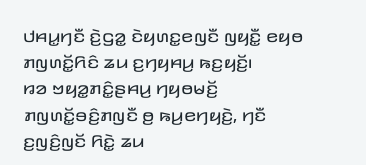ꤓꤌꤣ꤭ꤚꤢꤪ ꤢꤧ꤬ꤞꤤ꤭ ꤢꤧꤟꤛꤢ꤭ꤕꤜꤢꤪ ꤜꤟꤢꤪ꤭ ꤕꤟꤥ ꤊꤜꤛꤢꤩ꤭ꤖꤢꤨ ꤘꤣ ꤢ꤬ꤚꤟꤌꤣ꤬ ꤒꤢ꤬ꤟꤢꤩ꤬꤯
ꤙꤤ ꤠꤟꤤ꤭ꤊꤢꤨ꤭ꤔꤌꤣ꤬ ꤚꤟꤥꤗꤢꤩ꤬ ꤊꤜꤛꤢꤩ꤭ꤋꤢꤨ꤬ꤊꤜꤢꤪ ꤥ꤬ ꤒꤣ꤬ꤕꤚꤟꤢꤧ꤬, ꤚꤢꤪ ꤢ꤬ꤜꤢꤨ꤬ꤜꤢꤩ ꤖꤢꤧ꤭ ꤘꤣ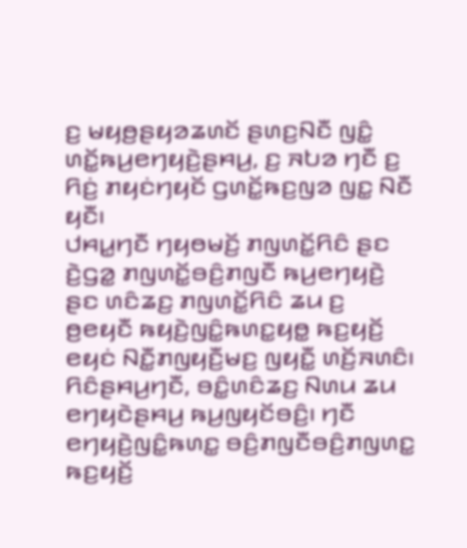ꤢ꤬ ꤗꤟꤥ꤬ꤔꤟꤤꤘꤛꤢꤩ ꤔꤛꤢ꤬ꤡꤢꤪ ꤜꤢꤨ꤭ ꤛꤢꤩ꤭ꤒꤣ꤬ꤕꤚꤟꤢꤧ꤬ꤔꤌꤣ꤬, ꤢ꤬ ꤏꤝꤤ ꤚꤢꤪ ꤢ꤬ ꤖꤢꤦ꤬ ꤊꤟꤢꤦꤚꤟꤢꤩ ꤞꤛꤢꤩ꤭ꤒꤢ꤬ꤜꤤ ꤜꤢ꤭ ꤡꤢꤪ ꤟꤢꤪ꤯
ꤓꤌꤣ꤭ꤚꤢꤪ ꤚꤟꤥꤗꤢꤩ꤬ ꤊꤜꤛꤢꤩ꤭ꤖꤢꤨ ꤔꤢ ꤢꤧ꤬ꤞꤤ꤭ ꤊꤜꤛꤢꤩ꤭ꤋꤢꤨ꤬ꤊꤜꤢꤪ ꤒꤣ꤬ꤕꤚꤟꤢꤧ꤬ ꤔꤢ ꤛꤢꤨꤘꤢ꤬ ꤊꤜꤛꤢꤩ꤭ꤖꤢꤨ ꤘꤣ ꤢ꤬ ꤥ꤬ꤕꤟꤢꤪ ꤒꤟꤢꤧ꤬ꤜꤢꤨ꤭ꤒꤛꤢ꤭ꤟꤥ꤭ ꤒꤢ꤬ꤟꤢꤩ꤬ ꤕꤟꤢꤦ ꤡꤢꤪ꤭ꤊꤜꤟꤢꤪ꤬ꤗꤢ꤬ ꤜꤟꤢꤪ꤭ ꤛꤢꤩ꤬ꤏꤛꤢꤨ꤯
ꤖꤢꤨꤔꤌꤣ꤬ꤚꤢꤪ, ꤋꤢꤨ꤭ꤛꤢꤨꤘꤢ꤬ ꤡꤛꤣ ꤘꤣ ꤕꤚꤟꤢꤧꤔꤌꤣ꤬ ꤒꤣ꤬ꤜꤟꤢꤩꤋꤢꤨ꤬꤯ ꤚꤢꤪ ꤕꤚꤟꤢꤧ꤬ꤜꤢꤨ꤭ꤒꤛꤢ꤭ ꤋꤢꤨ꤬ꤊꤜꤢꤪꤋꤢꤨ꤬ꤊꤜꤛꤢ꤭ ꤒꤢ꤬ꤟꤢꤩ꤬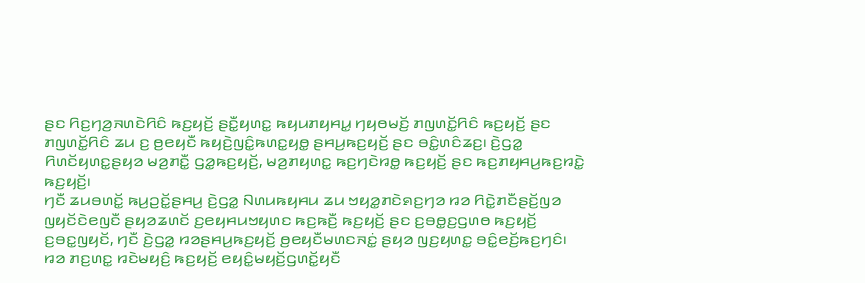ꤔꤢ ꤖꤢ꤬ꤚꤤ꤬ꤏꤛꤢꤧꤖꤢꤨ ꤒꤢ꤬ꤟꤢꤩ꤬ ꤔꤢꤪ꤭ꤟꤛꤢ꤭ ꤒꤟꤣꤊꤟꤌꤣ꤭ ꤚꤟꤥꤗꤢꤩ꤬ ꤊꤜꤛꤢꤩ꤭ꤖꤢꤨ ꤒꤢ꤬ꤟꤢꤩ꤬ ꤔꤢ ꤊꤜꤛꤢꤩ꤭ꤖꤢꤨ ꤘꤣ ꤢ꤬ ꤥ꤬ꤕꤟꤢꤪ ꤒꤟꤢꤧ꤬ꤜꤢꤨ꤭ꤒꤛꤢ꤭ꤟꤥ꤭ ꤔꤌꤣ꤬ꤒꤢ꤬ꤟꤢꤩ꤬ ꤔꤢ ꤋꤢꤨ꤭ꤛꤢꤨꤘꤢ꤬꤯ ꤢꤧ꤬ꤞꤤ꤭ ꤖꤛꤢꤩꤟꤛꤢ꤭ꤔꤟꤤ ꤗꤤ꤬ꤊꤢꤪ꤭ ꤞꤤ꤭ꤒꤢ꤬ꤟꤢꤩ꤬, ꤗꤤ꤬ꤊꤟꤛꤢ꤭ ꤒꤢ꤬ꤚꤢꤧꤙꤥ꤭ ꤒꤢ꤬ꤟꤢꤩ꤬ ꤔꤢ ꤒꤢ꤬ꤊꤟꤌꤣ꤬ꤒꤢ꤬ꤙꤢꤧ꤭ ꤒꤢ꤬ꤟꤢꤩ꤬꤯
ꤚꤢꤪ ꤘꤣꤋꤛꤢꤩ꤭ ꤒꤣ꤬ꤑꤢꤩ꤭ꤔꤌꤣ꤬ ꤢꤧ꤬ꤞꤤ꤭ ꤡꤛꤣꤒꤟꤌꤣ ꤘꤣ ꤠꤟꤤ꤭ꤊꤢꤧꤎꤢ꤬ꤚꤤ ꤙꤤ ꤖꤢꤧ꤭ꤊꤢꤪꤔꤢꤩ꤬ꤜꤤ ꤜꤟꤢꤩꤢꤧꤕꤜꤢꤪ ꤔꤟꤤꤘꤛꤢꤩ ꤢ꤬ꤕꤟꤌꤣꤠꤟꤛꤢ ꤒꤢ꤬ꤒꤢꤪ꤬ ꤒꤢ꤬ꤟꤢꤩ꤬ ꤔꤢ ꤢ꤬ꤋꤥ꤭ꤢ꤬ꤞꤛꤥ ꤒꤢ꤬ꤟꤢꤩ꤬ ꤢ꤬ꤋꤢ꤭ꤜꤟꤢꤩ, ꤚꤢꤪ ꤢꤧ꤬ꤞꤤ꤭ ꤙꤤꤔꤌꤣ꤬ꤒꤢ꤬ꤟꤢꤩ꤬ ꤥ꤬ꤕꤟꤢꤪꤗꤛꤢꤏꤢꤦ꤭ ꤔꤟꤤ ꤜꤢ꤬ꤟꤛꤢ꤭ ꤋꤢꤨ꤭ꤕꤢꤩ꤬ꤒꤢ꤬ꤚꤢꤨ꤯
ꤙꤤ ꤊꤢ꤬ꤛꤢ꤭ ꤙꤢꤧꤗꤟꤢꤨ꤬ ꤒꤢ꤬ꤟꤢꤩ꤬ ꤕꤟꤢꤨ꤭ꤗꤟꤢꤩ꤬ꤞꤛꤢꤩ꤭ꤟꤢꤪ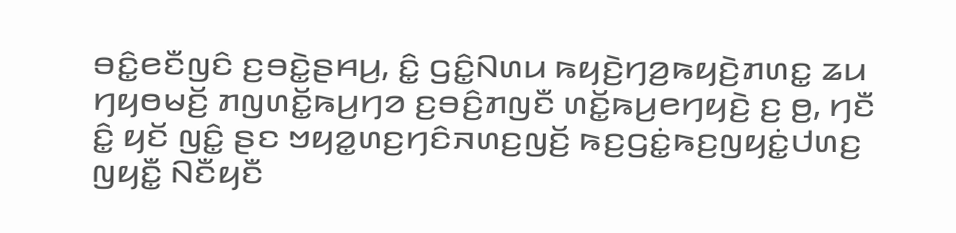ꤋꤢꤨ꤭ꤕꤢꤪꤜꤢꤨ ꤢ꤬ꤋꤢꤧ꤭ꤔꤌꤣ꤬, ꤢꤨ꤭ ꤞꤢꤨ꤭ꤡꤛꤣ ꤒꤟꤢꤧ꤬ꤚꤤ꤬ꤒꤟꤢꤧ꤬ꤊꤛꤢ꤭ ꤘꤣ ꤚꤟꤥꤗꤢꤩ꤬ ꤊꤜꤛꤢꤩ꤭ꤒꤣ꤬ꤚꤤ ꤢ꤬ꤋꤢꤨ꤬ꤊꤜꤢꤪ ꤛꤢꤩ꤭ꤒꤣ꤬ꤕꤚꤟꤢꤧ꤬ ꤢ꤬ ꤥ꤬, ꤚꤢꤪ ꤢꤨ꤭ ꤟꤢꤩ ꤜꤢꤨ꤭ ꤔꤢ ꤠꤟꤤ꤭ꤛꤢ꤬ꤚꤢꤨꤏꤛꤢ꤬ꤜꤢꤩ꤬ ꤒꤢ꤬ꤞꤢꤦ꤭ꤒꤢ꤬ꤜꤟꤢꤦ꤭ꤓꤛꤢ꤬ ꤜꤟꤢꤪ꤭ ꤡꤢꤪꤟꤢꤪ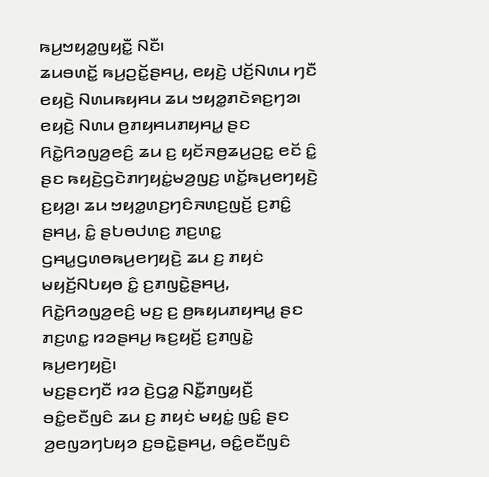ꤒꤣ꤬ꤠꤟꤤ꤭ꤜꤟꤢꤪ꤭ ꤡꤢꤪ꤯
ꤘꤣꤋꤛꤢꤩ꤭ ꤒꤣ꤬ꤑꤢꤩ꤭ꤔꤌꤣ꤬, ꤕꤟꤢꤧ꤬ ꤓꤢꤩ꤬ꤡꤛꤣ ꤚꤢꤪ ꤕꤟꤢꤧ꤬ ꤡꤛꤣꤒꤟꤌꤣ ꤘꤣ ꤠꤟꤤ꤭ꤊꤢꤧꤎꤢ꤬ꤚꤤ꤯ ꤕꤟꤢꤧ꤬ ꤡꤛꤣ ꤥ꤬ꤊꤟꤌꤣꤊꤟꤌꤣ꤭ ꤔꤢ ꤖꤢꤧ꤭ꤖꤤꤜꤤ꤬ꤕꤢꤨ꤬ ꤘꤣ ꤢ꤬ ꤟꤢꤩꤏꤥ꤬ꤘꤣ꤬ꤑꤢ꤭ ꤕꤢꤩ ꤢꤨ꤭ ꤔꤢ ꤒꤟꤢꤧ꤬ꤞꤢꤧꤊꤚꤟꤢꤦ꤭ꤗꤤ꤬ꤜꤢ꤬ ꤛꤢꤩ꤭ꤒꤣ꤬ꤕꤚꤟꤢꤧ꤬ ꤢ꤬ꤟꤤ꤬꤯ ꤘꤣ ꤠꤟꤤ꤭ꤛꤢ꤬ꤚꤢꤨꤏꤛꤢ꤬ꤜꤢꤩ꤬ ꤢ꤬ꤊꤢꤨ꤭ ꤔꤌꤣ꤬, ꤢꤨ꤭ ꤔꤝꤥꤓꤛꤢ꤬ ꤊꤢ꤬ꤛꤢ꤭ ꤞꤌꤣ꤭ꤞꤛꤥꤒꤣ꤬ꤕꤚꤟꤢꤧ꤬ ꤘꤣ ꤢ꤬ ꤊꤟꤢꤦ ꤗꤟꤢꤩ꤬ꤡꤝꤟꤥ ꤢꤨ꤭ ꤢ꤬ꤊꤜꤢꤧ꤭ꤔꤌꤣ꤬, ꤖꤢꤧ꤭ꤖꤤꤜꤤ꤬ꤕꤢꤨ꤬ ꤗꤢ꤬ ꤢ꤬ ꤥ꤬ꤒꤟꤣꤊꤟꤌꤣ꤭ ꤔꤢ ꤊꤢ꤬ꤛꤢ꤭ ꤙꤤꤔꤌꤣ꤬ ꤒꤢ꤬ꤟꤢꤩ꤬ ꤢ꤬ꤊꤜꤢꤧ꤭ ꤒꤣ꤬ꤕꤚꤟꤢꤧ꤬꤯
ꤗꤢ꤬ꤔꤢꤚꤢꤪ ꤙꤤ ꤢꤧ꤬ꤞꤤ꤭ ꤡꤢꤪ꤭ꤊꤜꤟꤢꤪ꤬ ꤋꤢꤨ꤭ꤕꤢꤪꤜꤢꤨ ꤘꤣ ꤢ꤬ ꤊꤟꤢꤦ ꤗꤟꤢꤦ꤭ ꤜꤢꤨ꤭ ꤔꤢ ꤤ꤬ꤕꤜꤤꤚꤝꤟꤤ ꤢ꤬ꤋꤢꤧ꤭ꤔꤌꤣ꤬, ꤋꤢꤨ꤭ꤕꤢꤪꤜꤢꤨ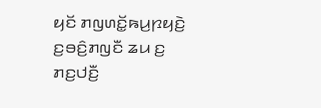ꤟꤢꤩ ꤊꤜꤛꤢꤩ꤭ꤒꤣ꤬ꤐꤟꤢꤧ꤬ ꤢ꤬ꤋꤢꤨ꤬ꤊꤜꤢꤪ ꤘꤣ ꤢ꤬ ꤊꤢ꤬ꤓꤢꤪ꤬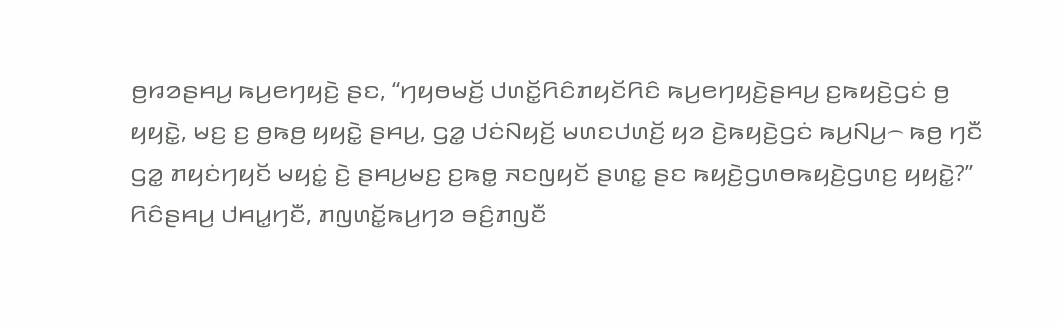ꤥ꤬ꤙꤤꤔꤌꤣ꤬ ꤒꤣ꤬ꤕꤚꤟꤢꤧ꤬ ꤔꤢ, “ꤚꤟꤥꤗꤢꤩ꤬ ꤓꤛꤢꤩ꤭ꤖꤢꤨꤊꤟꤢꤩꤖꤢꤨ ꤒꤣ꤬ꤕꤚꤟꤢꤧ꤬ꤔꤌꤣ꤬ ꤢ꤬ꤒꤟꤢꤧ꤬ꤞꤢꤦ ꤥ꤬ ꤟꤟꤢꤧ꤭, ꤗꤢ꤬ ꤢ꤬ ꤥ꤬ꤒꤥ꤬ ꤟꤟꤢꤧ꤭ ꤔꤌꤣ꤬, ꤞꤤ꤭ ꤓꤢꤦꤡꤟꤢꤩ꤬ ꤗꤛꤢꤓꤛꤢꤩ꤬ ꤟꤤ ꤢꤧ꤬ꤒꤟꤢꤧ꤬ꤞꤢꤦ ꤒꤣ꤬ꤡꤣ꤬꤮ ꤒꤥ꤬ ꤚꤢꤪ ꤞꤤ꤭ ꤊꤟꤢꤦꤚꤟꤢꤩ ꤗꤟꤢꤦ꤭ ꤢꤧ꤬ ꤔꤌꤣ꤬ꤗꤢ꤬ ꤢ꤬ꤒꤥ꤭ ꤏꤢꤜꤟꤢꤩ ꤔꤛꤢ꤭ ꤔꤢ ꤒꤟꤢꤧ꤬ꤞꤛꤥꤒꤟꤢꤧ꤬ꤞꤛꤢ꤬ ꤟꤟꤢꤧ꤭?”
ꤖꤢꤨꤔꤌꤣ꤬ ꤓꤌꤣ꤭ꤚꤢꤪ, ꤊꤜꤛꤢꤩ꤭ꤒꤣ꤬ꤚꤤ ꤋꤢꤨ꤬ꤊꤜꤢꤪ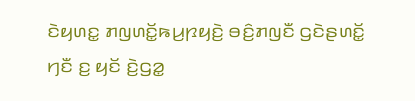ꤢꤧꤟꤛꤢ꤭ ꤊꤜꤛꤢꤩ꤭ꤒꤣ꤬ꤐꤟꤢꤧ꤬ ꤋꤢꤨ꤬ꤊꤜꤢꤪ ꤞꤢꤧꤔꤛꤢꤩ꤭ ꤚꤢꤪ ꤢ꤬ ꤟꤢꤩ ꤢꤧ꤬ꤞꤤ꤭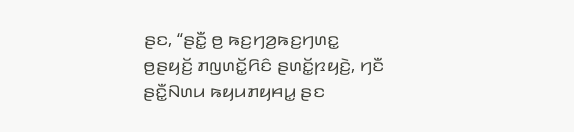ꤔꤢ, “ꤔꤢꤪ꤭ ꤥ꤬ ꤒꤢ꤬ꤚꤤ꤬ꤒꤢ꤬ꤚꤛꤢ꤭ ꤥ꤬ꤔꤟꤢꤩ꤬ ꤊꤜꤛꤢꤩ꤭ꤖꤢꤨ ꤔꤛꤢꤩ꤭ꤐꤟꤢꤧ꤬, ꤚꤢꤪ ꤔꤢꤪ꤭ꤡꤛꤣ ꤒꤟꤣꤊꤟꤌꤣ꤭ ꤔꤢ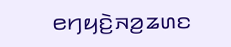ꤕꤚꤟꤢꤧ꤬ꤏꤤ꤬ꤘꤛꤢ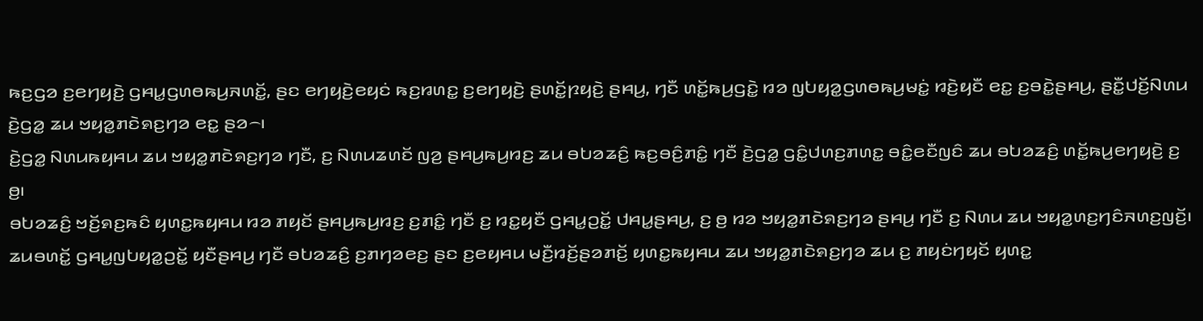ꤒꤢ꤬ꤞꤤ ꤢ꤬ꤕꤚꤟꤢꤧ꤬ ꤞꤌꤣ꤭ꤞꤛꤥꤒꤣ꤬ꤏꤛꤢꤩ꤭, ꤔꤢ ꤕꤚꤟꤢꤧ꤬ꤕꤟꤢꤦ ꤒꤢ꤬ꤙꤛꤢ꤭ ꤢ꤬ꤕꤚꤟꤢꤧ꤬ ꤔꤛꤢꤩ꤭ꤐꤟꤢꤧ꤬ ꤔꤌꤣ꤬, ꤚꤢꤪ ꤛꤢꤩ꤭ꤒꤣ꤬ꤞꤢꤧ꤭ ꤙꤤ ꤜꤝꤟꤤ꤭ꤞꤛꤥꤒꤣ꤬ꤗꤢꤦ꤭ ꤙꤢꤧ꤬ꤟꤢꤪ ꤕꤢ꤭ ꤢ꤬ꤋꤢꤧ꤭ꤔꤌꤣ꤬, ꤔꤢꤪ꤭ꤓꤢꤩ꤬ꤡꤛꤣ ꤢꤧ꤬ꤞꤤ꤭ ꤘꤣ ꤠꤟꤤ꤭ꤊꤢꤧꤎꤢ꤬ꤚꤤ ꤕꤢ꤭ ꤔꤤ꤮꤯
ꤢꤧ꤬ꤞꤤ꤭ ꤡꤛꤣꤒꤟꤌꤣ ꤘꤣ ꤠꤟꤤ꤭ꤊꤢꤧꤎꤢ꤬ꤚꤤ ꤚꤢꤪ, ꤢ꤬ ꤡꤛꤣꤘꤛꤢꤩ ꤜꤤ꤬ ꤔꤌꤣ꤬ꤒꤣ꤬ꤙꤢ꤬ ꤘꤣ ꤋꤝꤤꤘꤢꤨ꤬ ꤒꤢ꤬ꤋꤢꤨ꤬ꤊꤢꤨ꤭ ꤚꤢꤪ ꤢꤧ꤬ꤞꤤ꤭ ꤞꤢꤨ꤭ꤓꤛꤢ꤬ꤊꤛꤢ꤭ ꤋꤢꤨ꤭ꤕꤢꤪꤜꤢꤨ ꤘꤣ ꤋꤝꤤꤘꤢꤨ꤬ ꤛꤢꤩ꤭ꤒꤣ꤬ꤕꤚꤟꤢꤧ꤬ ꤢ꤬ ꤥ꤬꤯
ꤋꤝꤤꤘꤢꤨ꤬ ꤠꤢꤩ꤬ꤎꤢ꤬ꤒꤢꤨ ꤟꤛꤢ꤭ꤒꤟꤌꤣ ꤙꤤ ꤊꤟꤢꤩ ꤔꤌꤣ꤬ꤒꤣ꤬ꤙꤢ꤬ ꤢ꤬ꤊꤢꤨ꤭ ꤚꤢꤪ ꤢ꤬ ꤙꤢ꤭ꤟꤢꤪ ꤞꤌꤣ꤭ꤑꤢꤩ꤭ ꤓꤌꤣ꤭ꤔꤌꤣ꤬, ꤢ꤬ ꤥ꤬ ꤙꤤ ꤠꤟꤤ꤭ꤊꤢꤧꤎꤢ꤬ꤚꤤ ꤔꤌꤣ꤬ ꤚꤢꤪ ꤢ꤬ ꤡꤛꤣ ꤘꤣ ꤠꤟꤤ꤭ꤛꤢ꤬ꤚꤢꤨꤏꤛꤢ꤬ꤜꤢꤩ꤬꤯
ꤘꤣꤋꤛꤢꤩ꤭ ꤞꤌꤣ꤭ꤜꤝꤟꤤ꤭ꤑꤢꤩ꤭ ꤟꤢꤪꤔꤌꤣ꤬ ꤚꤢꤪ ꤋꤝꤤꤘꤢꤨ꤬ ꤢ꤬ꤊꤚꤤꤕꤢ꤬ ꤔꤢ ꤢ꤬ꤕꤟꤌꤣ ꤗꤢꤪ꤬ꤙꤢꤩ꤬ꤔꤤꤊꤢꤩ꤬ ꤟꤛꤢ꤭ꤒꤟꤌꤣ ꤘꤣ ꤠꤟꤤ꤭ꤊꤢꤧꤎꤢ꤬ꤚꤤ ꤘꤣ ꤢ꤬ ꤊꤟꤢꤦꤚꤟꤢꤩ ꤟꤛꤢ꤭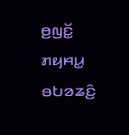ꤥ꤬ꤜꤢꤩ꤭ ꤊꤟꤌꤣ꤭ ꤋꤝꤤꤘꤢꤨ꤬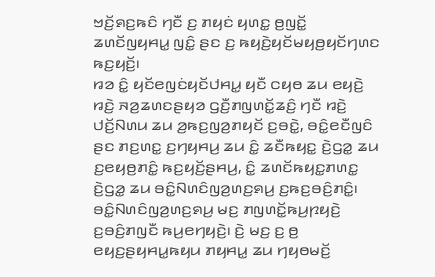ꤠꤢꤩ꤬ꤎꤢ꤬ꤒꤢꤨ ꤚꤢꤪ ꤢ꤬ ꤊꤟꤢꤦ ꤟꤛꤢ꤭ ꤥ꤬ꤜꤢꤩ꤭ ꤘꤛꤢꤩꤜꤟꤌꤣ꤭ ꤜꤢꤨ꤭ ꤔꤢ ꤢ꤬ ꤒꤟꤢꤧ꤬ꤟꤢꤩꤗꤟꤥ꤬ꤟꤢꤩꤚꤛꤢ ꤒꤢ꤬ꤟꤢꤩ꤬꤯
ꤙꤤ ꤢꤨ꤭ ꤟꤢꤩꤕꤜꤢꤦꤟꤢꤩꤓꤌꤣ꤭ ꤟꤢꤪ ꤍꤟꤥ ꤘꤣ ꤕꤟꤢꤧ꤬ ꤙꤢꤧ꤬ ꤏꤤ꤬ꤘꤛꤢꤔꤟꤤ ꤞꤢꤪ꤬ꤊꤜꤛꤢꤩ꤭ꤘꤢꤨ꤬ ꤚꤢꤪ ꤙꤢꤧ꤬ ꤓꤢꤩ꤬ꤡꤛꤣ ꤘꤣ ꤤ꤬ꤒꤢ꤬ꤜꤤ꤬ꤊꤟꤢꤩ ꤢ꤬ꤋꤢꤧ꤭, ꤋꤢꤨ꤭ꤕꤢꤪꤜꤢꤨ ꤔꤢ ꤊꤢ꤬ꤛꤢ꤭ ꤢ꤬ꤚꤟꤌꤣ꤬ ꤘꤣ ꤢꤨ꤭ ꤘꤢꤪꤒꤟꤢ꤭ ꤢꤧ꤬ꤞꤤ꤭ ꤘꤣ ꤢ꤬ꤕꤟꤥ꤬ꤊꤢꤨ꤭ ꤒꤢ꤬ꤟꤢꤩ꤬ꤔꤌꤣ꤬, ꤢꤨ꤭ ꤘꤛꤢꤩꤒꤟꤢ꤭ꤊꤛꤢ꤭ ꤢꤧ꤬ꤞꤤ꤭ ꤘꤣ ꤋꤢꤨ꤭ꤡꤛꤢꤨꤜꤤ꤬ꤛꤢ꤬ꤎꤣ꤬ ꤢ꤬ꤒꤢ꤬ꤋꤢꤨ꤬ꤊꤢꤨ꤭꤯ ꤋꤢꤨ꤭ꤡꤛꤢꤨꤜꤤ꤬ꤛꤢ꤬ꤎꤣ꤬ ꤗꤢ꤬ ꤊꤜꤛꤢꤩ꤭ꤒꤣ꤬ꤐꤟꤢꤧ꤬ ꤢ꤬ꤋꤢꤨ꤬ꤊꤜꤢꤪ ꤒꤣ꤬ꤕꤚꤟꤢꤧ꤬꤯ ꤢꤧ꤬ ꤗꤢ꤬ ꤢ꤬ ꤥ꤬ ꤕꤟꤢ꤬ꤔꤟꤌꤣ꤭ꤒꤟꤣ ꤊꤟꤌꤣ꤭ ꤘꤣ ꤚꤟꤥꤗꤢꤩ꤬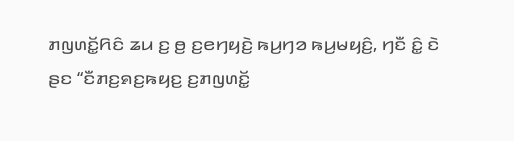ꤊꤜꤛꤢꤩ꤭ꤖꤢꤨ ꤘꤣ ꤢ꤬ ꤥ꤬ ꤢ꤬ꤕꤚꤟꤢꤧ꤬ ꤒꤣ꤬ꤚꤤ ꤒꤣ꤬ꤗꤟꤢꤨ꤬, ꤚꤢꤪ ꤢꤨ꤭ ꤢꤧ ꤔꤢ “ꤢꤪꤊꤢ꤬ꤎꤢ꤬ꤒꤟꤢ꤬ ꤢ꤬ꤊꤜꤛꤢꤩ꤭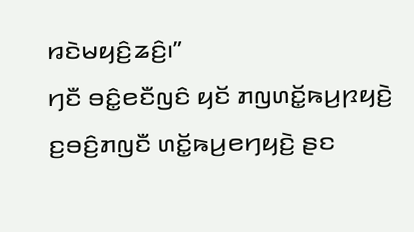ꤙꤢꤧꤗꤟꤢꤨ꤬ꤘꤢꤨ꤬꤯”
ꤚꤢꤪ ꤋꤢꤨ꤭ꤕꤢꤪꤜꤢꤨ ꤟꤢꤩ ꤊꤜꤛꤢꤩ꤭ꤒꤣ꤬ꤐꤟꤢꤧ꤬ ꤢ꤬ꤋꤢꤨ꤬ꤊꤜꤢꤪ ꤛꤢꤩ꤭ꤒꤣ꤬ꤕꤚꤟꤢꤧ꤬ ꤔꤢ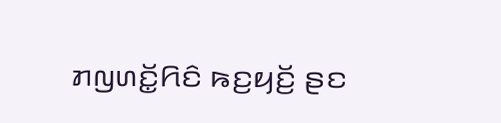ꤊꤜꤛꤢꤩ꤭ꤖꤢꤨ ꤒꤢ꤬ꤟꤢꤩ꤬ ꤔꤢ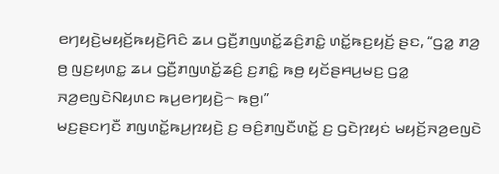ꤕꤚꤟꤢꤧ꤬ꤗꤟꤢꤩ꤬ꤒꤟꤢꤧ꤬ꤖꤢꤨ ꤘꤣ ꤞꤢꤪ꤬ꤊꤜꤛꤢꤩ꤭ꤘꤢꤨ꤬ꤊꤢꤨ꤭ ꤛꤢꤩ꤭ꤒꤢ꤬ꤟꤢꤩ꤬ ꤔꤢ, “ꤞꤤ꤭ ꤊꤤ꤬ ꤥ꤬ ꤜꤢ꤬ꤟꤛꤢ꤭ ꤘꤣ ꤞꤢꤪ꤬ꤊꤜꤛꤢꤩ꤭ꤘꤢꤨ꤬ ꤢ꤬ꤊꤢꤨ꤭ ꤒꤥ꤬ ꤟꤢꤩꤔꤌꤣ꤬ꤗꤢ꤬ ꤞꤤ꤭ ꤏꤤ꤬ꤕꤜꤢꤧꤡꤟꤛꤢ ꤒꤣ꤬ꤕꤚꤟꤢꤧ꤬꤮ ꤒꤥ꤬꤯”
ꤗꤢ꤬ꤔꤢꤚꤢꤪ ꤊꤜꤛꤢꤩ꤭ꤒꤣ꤬ꤐꤟꤢꤧ꤬ ꤢ꤬ ꤋꤢꤨ꤬ꤊꤜꤢꤪꤛꤢꤩ꤭ ꤢ꤬ ꤞꤢꤧꤐꤟꤢꤦ ꤗꤟꤢꤩ꤬ꤏꤤ꤬ꤕꤜꤢꤧ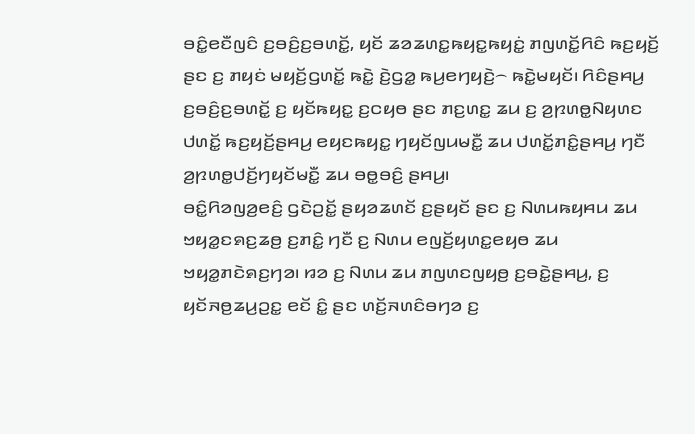ꤋꤢꤨ꤭ꤕꤢꤪꤜꤢꤨ ꤢ꤬ꤋꤢꤨ꤬ꤢ꤬ꤋꤛꤢꤩ꤭, ꤟꤢꤩ ꤘꤤꤘꤛꤢ꤭ꤒꤟꤢ꤭ꤒꤟꤢꤦ꤭ ꤊꤜꤛꤢꤩ꤭ꤖꤢꤨ ꤒꤢ꤬ꤟꤢꤩ꤬ ꤔꤢ ꤢ꤬ ꤊꤟꤢꤦ ꤗꤟꤢꤩ꤬ꤞꤛꤢꤩ꤭ ꤒꤢꤧ꤭ ꤢꤧ꤬ꤞꤤ꤭ ꤒꤣ꤬ꤕꤚꤟꤢꤧ꤬꤮ ꤒꤢꤧ꤭ꤗꤟꤢꤩ꤯ ꤖꤢꤨꤔꤌꤣ꤬ ꤢ꤬ꤋꤢꤨ꤬ꤢ꤬ꤋꤛꤢꤩ꤭ ꤢ꤬ ꤟꤢꤩꤒꤟꤢ꤭ ꤢ꤬ꤍꤟꤥ ꤔꤢ ꤊꤢ꤬ꤛꤢ꤭ ꤘꤣ ꤢ꤬ ꤤ꤬ꤐꤛꤥ꤭ꤡꤟꤛꤢ ꤓꤛꤢꤩ꤭ ꤒꤢ꤬ꤟꤢꤩ꤬ꤔꤌꤣ꤬ ꤕꤟꤢꤒꤟꤢ꤭ ꤚꤟꤢꤩꤜꤣꤗꤢꤪ꤭ ꤘꤣ ꤓꤛꤢꤩ꤭ꤊꤢꤨ꤭ꤔꤌꤣ꤬ ꤚꤢꤪ ꤤ꤬ꤐꤛꤥ꤭ꤓꤢꤩ꤬ꤚꤟꤢꤩꤗꤢꤪ꤭ ꤘꤣ ꤋꤥ꤭ꤋꤢꤨ꤬ ꤔꤌꤣ꤬꤯
ꤋꤢꤨ꤭ꤖꤤꤜꤤ꤬ꤕꤢꤨ꤬ ꤞꤢꤧꤑꤢꤩ꤭ ꤔꤟꤤꤘꤛꤢꤩ ꤢ꤬ꤔꤟꤢꤩ ꤔꤢ ꤢ꤬ ꤡꤛꤣꤒꤟꤌꤣ ꤘꤣ ꤠꤟꤤ꤭ꤢꤎꤢ꤬ꤘꤥ꤬ ꤢ꤬ꤊꤢꤨ꤭ ꤚꤢꤪ ꤢ꤬ ꤡꤛꤣ ꤕꤜꤢꤩ꤬ꤟꤛꤢ꤭ꤕꤟꤥ ꤘꤣ ꤠꤟꤤ꤭ꤊꤢꤧꤎꤢ꤬ꤚꤤ꤯ ꤙꤤ ꤢ꤬ ꤡꤛꤣ ꤘꤣ ꤊꤜꤛꤢꤜꤟꤥ꤬ ꤢ꤬ꤋꤢꤧ꤭ꤔꤌꤣ꤬, ꤢ꤬ ꤟꤢꤩꤏꤥ꤬ꤘꤣ꤬ꤑꤢ꤭ ꤕꤢꤩ ꤢꤨ꤭ ꤔꤢ ꤛꤢꤩ꤬ꤏꤛꤢꤨꤋꤚꤤ ꤢ꤬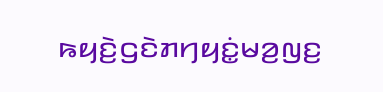ꤒꤟꤢꤧ꤬ꤞꤢꤧꤊꤚꤟꤢꤦ꤭ꤗꤤ꤬ꤜꤢ꤬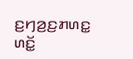ꤢ꤬ꤚꤤ꤬ꤢ꤬ꤊꤛꤢ꤭ ꤛꤢꤩ꤭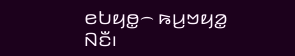ꤕꤝꤟꤥ꤭꤮ ꤒꤣ꤬ꤠꤟꤤ꤭ ꤡꤢꤪ꤯